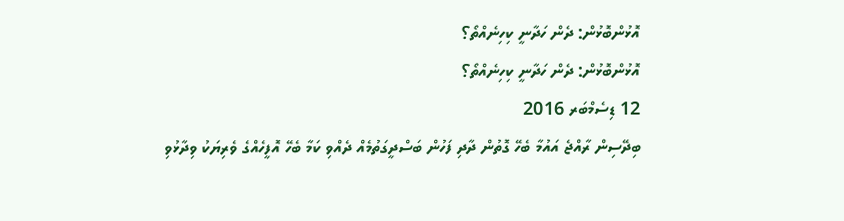އޮޅުންބޮޅުން: ދެން ހަދާނީ ކިހިނެއްތޯ؟
އޮޅުންބޮޅުން: ދެން ހަދާނީ ކިހިނެއްތޯ؟
12 ޑިސެމްބަރ 2016
ބިދޭސިން ރާއްޖެ އައުމާ ބެހޭ ގޮތުން ދާދި ފަހުން ބަސްދީގަތުމެއް ދެއްވި ކަމާ ބެހޭ އޮފީހެއްގެ ވެރިޔަކު ވިދާޅުވި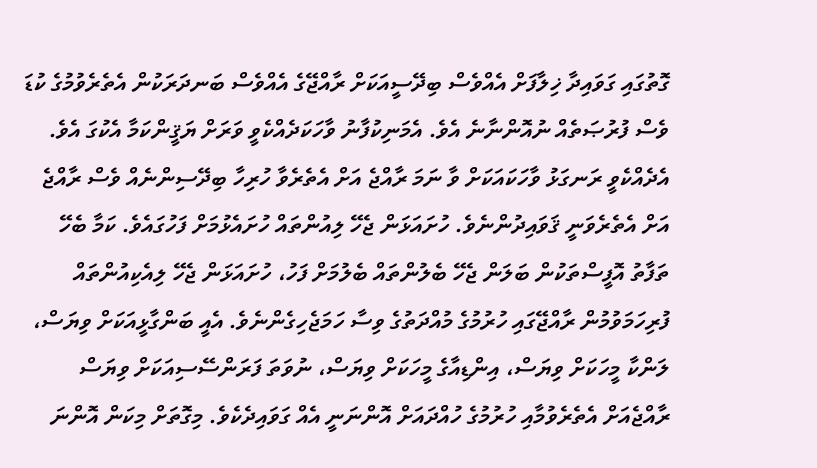ގޮތުގައި ގަވައިދާ ޚިލާފަށް އެއްވެސް ބިދޭސީއަކަށް ރާއްޖޭގެ އެއްވެސް ބަނދަރަކުން އެތެރެވުމުގެ ކުޑަ ވެސް ފުރުޞަތެއް ނުއޮންނާނެ އެވެ. އެމަނިކުފާނު ވާހަކަދެއްކެވީ ވަރަށް ޔަޤީންކަމާ އެކުގަ އެވެ. އެދެއްކެވީ ރަނގަޅު ވާހަކައަކަށް ވާ ނަމަ ރާއްޖެ އަށް އެތެރެވާ ހުރިހާ ބިދޭސިންނެއް ވެސް ރާއްޖެ އަށް އެތެރެވަނީ ޤަވައިދުންނެވެ. ހުށައަޅަން ޖެހޭ ލިއުންތައް ހުށައެޅުމަށް ފަހުގައެވެ. ކަމާ ބެހޭ ތަފާތު އޮފީސްތަކުން ބަލަން ޖެހޭ ބެލުންތައް ބެލުމަށް ފަހު، ހުށައަޅަން ޖެހޭ ލިއެކިއުންތައް ފުރިހަމަވުމުން ރާއްޖޭގައި ހުރުމުގެ މުއްދަތުގެ ވިސާ ހަމަޖެހިގެންނެވެ. އެއީ ބަންގާޅީއަކަށް ވިޔަސް، ލަންކާ މީހަކަށް ވިޔަސް، އިންޑިއާގެ މީހަކަށް ވިޔަސް، ނުވަތަ ފަރަންސޭސިއަކަށް ވިޔަސް ރާއްޖެއަށް އެތެރެވުމާއި ހުރުމުގެ ހުއްދައަށް އޮންނަނީ އެއް ގަވައިދެކެވެ. މިގޮތަށް މިކަން އޮންނަ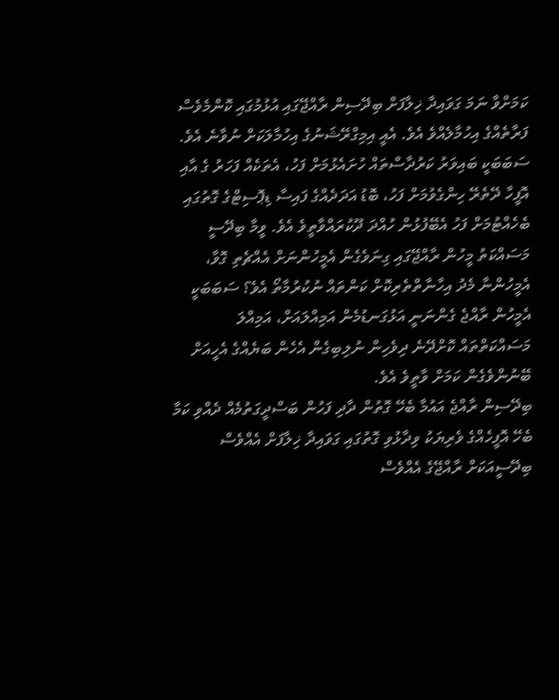ކަމަށްވާ ނަމަ ގަވައިދާ ޚިލާފަށް ބިދޭސިން ރާއްޖޭގައި އުޅުމުގައި ކޮންމެވެސް ފަރާތެއްގެ އިހުމާލެއްވެ އެވެ. އެއީ އިމިގްރޭޝަނުގެ އިހުމާލަކަށް ނުވާނެ އެވެ. ސަބަބަކީ ބައިވަރު ކަރުދާސްތައް ހުށައެޅުމަށް ފަހު، އެތަކެއް ފަހަރު ގެ އާއި އޮފީހާ ދޭތެރޭ ހިންގެވުމަށް ފަހު، ބޮޑު އަދަދެއްގެ ފައިސާ ޑިޕޮސިޓްގެ ގޮތުގައި ބެހެއްޓުމަށް ފަހު އެބޭފުޅުން ހުއްދަ ދޫކުރައްވާތީވެ އެވެ. ވީމާ ބިދޭސީ މަސައްކަތު މީހުން ރާއްޖޭގައި ގިނަވެގެން އެމީހުންނަށް އެއްޗެތި ގޮވާ، އެމީހުންނާ މެދު އިހާނާތްތެރިކޮށް ކަންތައް ނުކުރުމާތޯ އެވެ؟ ސަބަބަކީ އެމީހުން ރާއްޖެ ގެންނަނީ އަޅުގަނޑުމެން އަމިއްލައަށް، އަމިއްލަ މަސައްކަތްތައް ކޮށްދޭނެ ދިވެހިން ނުލިބިގެން އެހެން ބަޔެއްގެ އެހީއަށް ބޭނުންވެގެން ކަމަށް ވާތީވެ އެވެ.
ބިދޭސިން ރާއްޖެ އައުމާ ބެހޭ ގޮތުން ދާދި ފަހުން ބަސްދީގަތުމެއް ދެއްވި ކަމާ ބެހޭ އޮފީހެއްގެ ވެރިޔަކު ވިދާޅުވި ގޮތުގައި ގަވައިދާ ޚިލާފަށް އެއްވެސް ބިދޭސީއަކަށް ރާއްޖޭގެ އެއްވެސް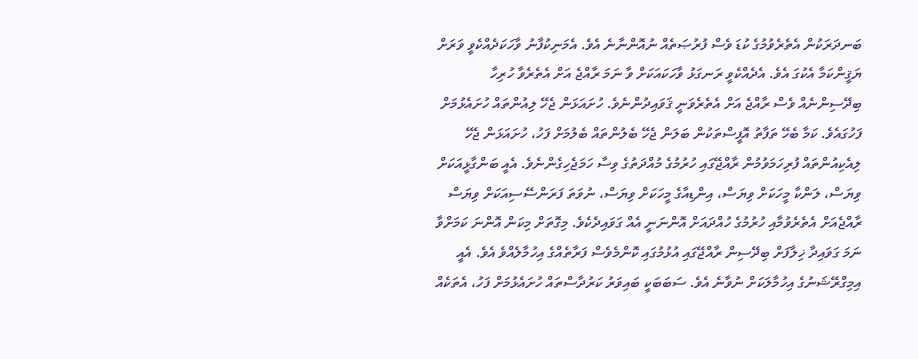ބަނދަރަކުން އެތެރެވުމުގެ ކުޑަ ވެސް ފުރުޞަތެއް ނުއޮންނާނެ އެވެ. އެމަނިކުފާނު ވާހަކަދެއްކެވީ ވަރަށް ޔަޤީންކަމާ އެކުގަ އެވެ. އެދެއްކެވީ ރަނގަޅު ވާހަކައަކަށް ވާ ނަމަ ރާއްޖެ އަށް އެތެރެވާ ހުރިހާ ބިދޭސިންނެއް ވެސް ރާއްޖެ އަށް އެތެރެވަނީ ޤަވައިދުންނެވެ. ހުށައަޅަން ޖެހޭ ލިއުންތައް ހުށައެޅުމަށް ފަހުގައެވެ. ކަމާ ބެހޭ ތަފާތު އޮފީސްތަކުން ބަލަން ޖެހޭ ބެލުންތައް ބެލުމަށް ފަހު، ހުށައަޅަން ޖެހޭ ލިއެކިއުންތައް ފުރިހަމަވުމުން ރާއްޖޭގައި ހުރުމުގެ މުއްދަތުގެ ވިސާ ހަމަޖެހިގެންނެވެ. އެއީ ބަންގާޅީއަކަށް ވިޔަސް، ލަންކާ މީހަކަށް ވިޔަސް، އިންޑިއާގެ މީހަކަށް ވިޔަސް، ނުވަތަ ފަރަންސޭސިއަކަށް ވިޔަސް ރާއްޖެއަށް އެތެރެވުމާއި ހުރުމުގެ ހުއްދައަށް އޮންނަނީ އެއް ގަވައިދެކެވެ. މިގޮތަށް މިކަން އޮންނަ ކަމަށްވާ ނަމަ ގަވައިދާ ޚިލާފަށް ބިދޭސިން ރާއްޖޭގައި އުޅުމުގައި ކޮންމެވެސް ފަރާތެއްގެ އިހުމާލެއްވެ އެވެ. އެއީ އިމިގްރޭޝަނުގެ އިހުމާލަކަށް ނުވާނެ އެވެ. ސަބަބަކީ ބައިވަރު ކަރުދާސްތައް ހުށައެޅުމަށް ފަހު، އެތަކެއް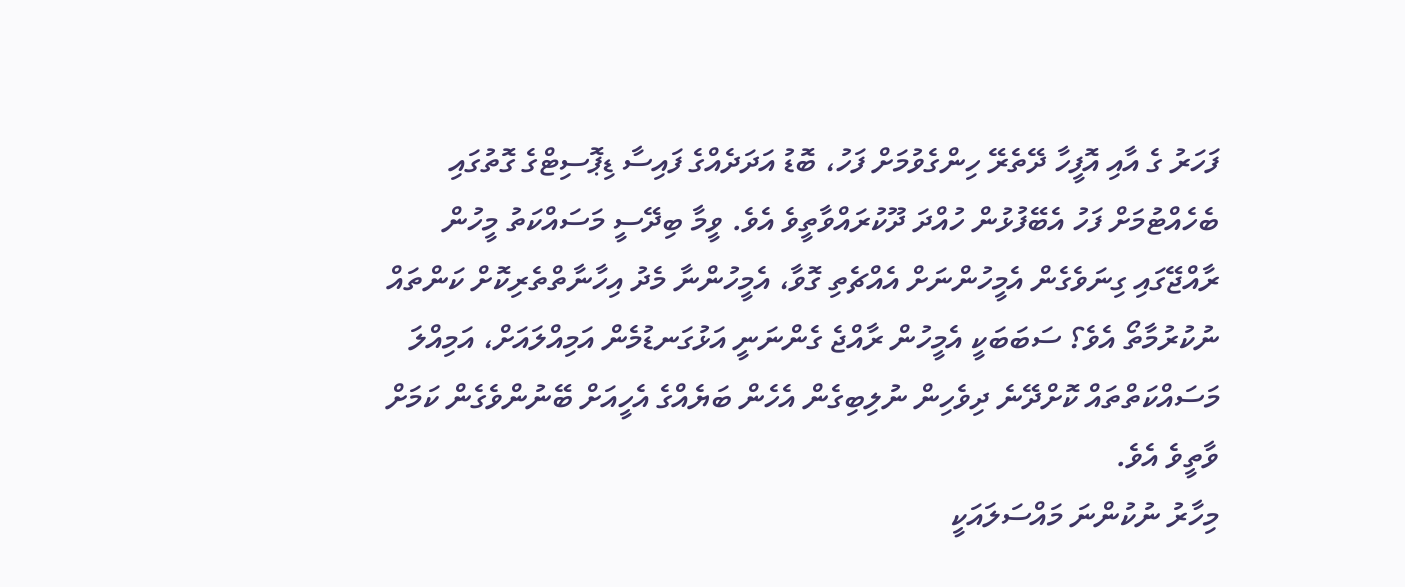ފަހަރު ގެ އާއި އޮފީހާ ދޭތެރޭ ހިންގެވުމަށް ފަހު، ބޮޑު އަދަދެއްގެ ފައިސާ ޑިޕޮސިޓްގެ ގޮތުގައި ބެހެއްޓުމަށް ފަހު އެބޭފުޅުން ހުއްދަ ދޫކުރައްވާތީވެ އެވެ. ވީމާ ބިދޭސީ މަސައްކަތު މީހުން ރާއްޖޭގައި ގިނަވެގެން އެމީހުންނަށް އެއްޗެތި ގޮވާ، އެމީހުންނާ މެދު އިހާނާތްތެރިކޮށް ކަންތައް ނުކުރުމާތޯ އެވެ؟ ސަބަބަކީ އެމީހުން ރާއްޖެ ގެންނަނީ އަޅުގަނޑުމެން އަމިއްލައަށް، އަމިއްލަ މަސައްކަތްތައް ކޮށްދޭނެ ދިވެހިން ނުލިބިގެން އެހެން ބަޔެއްގެ އެހީއަށް ބޭނުންވެގެން ކަމަށް ވާތީވެ އެވެ.
މިހާރު ނުކުންނަ މައްސަލައަކީ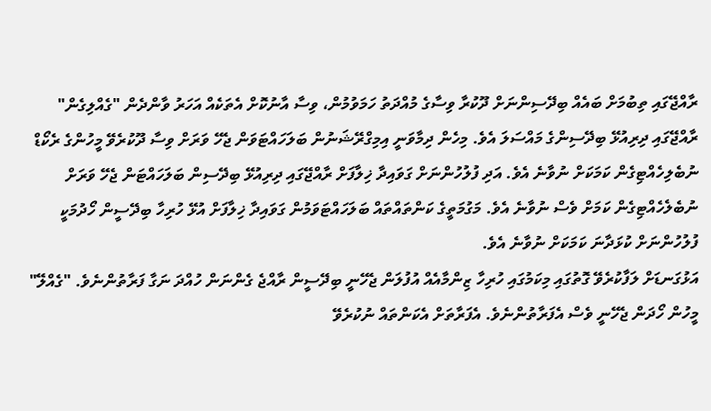ރާއްޖޭގައި ތިބުމަށް ބައެއް ބިދޭސިންނަށް ދޫކުރާ ވިސާގެ މުއްދަތު ހަމަވުމުން، ވިސާ އާނުކޮށް އެތަކެއް އަހަރު ވާންދެން "ގެއްލިގެން" ރާއްޖޭގައި ދިރިއުޅޭ ބިދޭސިންގެ މައްސަލަ އެވެ. މިހެން ދިމާވަނީ އިމިގްރޭޝަނުން ބަލަހައްޓަވަން ޖެހޭ ވަރަށް ވިސާ ދޫކުރެވޭ މީހުންގެ ރެކޯޑް ނުބެލިހެއްޓިގެން ކަމަކަށް ނުވާނެ އެވެ. އަދި ފުލުހުންނަށް ގަވައިދާ ޚިލާފަށް ރާއްޖޭގައި ދިރިއުޅޭ ބިދޭސިން ބަލަހައްޓަން ޖެހޭ ވަރަށް ނުބެލެހެއްޓިގެން ކަމަށް ވެސް ނުވާނެ އެވެ. މަގުމަތީގެ ކަންތައްތައް ބަލަހައްޓަވަމުން ގަވައިދާ ޚިލާފަށް އުޅޭ ހުރިހާ ބިދޭސީން ހޯދުމަކީ ފުލުހުންނަށް ކުޅަދާނަ ކަމަކަށް ނުވާނެ އެވެ.
އަޅުގަނޑަށް ލަފާކުރެވޭ ގޮތުގައި މިކަމުގައި ހުރިހާ ޒިންމާއެއް އުފުލަން ޖެހޭނީ ބިދޭސީން ރާއްޖެ ގެންނަން ހުއްދަ ނަގާ ފަރާތުންނެވެ. "ގެއްލޭ" މީހުން ހޯދަން ޖެހޭނީ ވެސް އެފަރާތުންނެވެ. އެފަރާތަށް އެކަންތައް ނުކުރެވޭ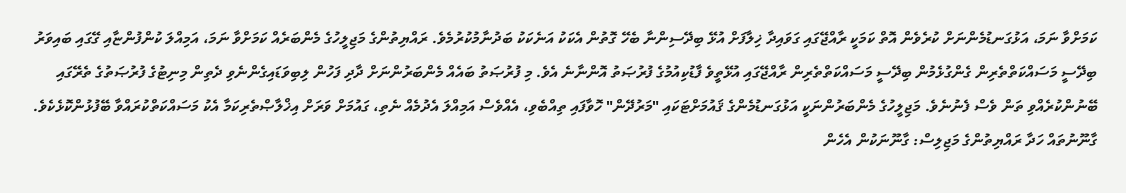ކަމަށްވާ ނަމަ، އަޅުގަނޑުމެންނަށް ކުރެވެން އޮތް ކަމަކީ ރާއްޖޭގައި ގަވައިދާ ޚިލާފަށް އުޅޭ ބިދޭސިންނާ ބެހޭ ގޮތުން އެކަކު އަނެކަކު ބަދުނާމުކުރުމެވެ. ރައްޔިތުންގެ މަޖިލީހުގެ މެންބަރެއް ކަމަށްވާ ނަމަ، އަމިއްލަ ކުންފުންޏާއި ގޭގައި ބައިވަރު ބިދޭސީ މަސައްކަތްތެރިން ގެންގުޅެމުން ބިދޭސީ މަސައްކަތްތެރިން ރާއްޖޭގައި އުޅޭތީވެ ފާޑުކިއުމުގެ ފުރުޞަތު އޮންނާނެ އެވެ. މި ފުރުޞަތު ބައެއް މެންބަރުންނަށް ދާދި ފަހުން ލިބިވަޑައިގެންނެވި ދެތިން މިނިޓުގެ ފުރުޞަތުގެ ތެރޭގައި ބޭނުންކުރެއްވި ތަން ވެސް ފެނުނެވެ. މަޖިލީހުގެ މެންބަރުންނަކީ އަޅުގަނޑުމެންގެ ޤައުމަށްޓަކައި "މަރުދޭން" ހޮވާފައި ތިއްބެވި، އެއްވެސް އަމިއްލަ އެދުމެއް ނެތި، ގައުމަށް ވަރަށް އިޚްލާޞްތެރިކަމާ އެކު މަސައްކަތްކުރައްވާ ބޭފުޅުންކޮޅެކެވެ.
ގާނޫނުތައް ހަދާ ރައްޔިތުންގެ މަޖިލިސް: ގާނޫނަކުން އެހެން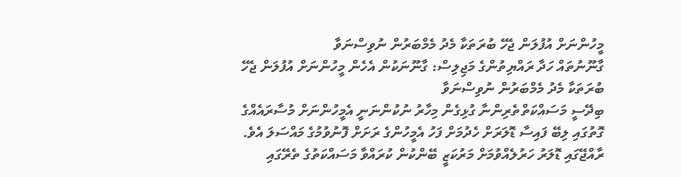މީހުންނަށް އުފުލަން ޖެހޭ ބުރަތަކާ މެދު މެމްބަރުން ނުވިސްނަވާ
ގާނޫނުތައް ހަދާ ރައްޔިތުންގެ މަޖިލިސް: ގާނޫނަކުން އެހެން މީހުންނަށް އުފުލަން ޖެހޭ ބުރަތަކާ މެދު މެމްބަރުން ނުވިސްނަވާ
ބިދޭސީ މަސައްކަތްތެރިންނާ ގުޅިގެން މިހާރު ނުކުންނަނީ އެމީހުންނަށް މުސާރައެއްގެ ގޮތުގައި ލިބޭ ފައިސާ ޑޮލަރަށް ހެދުމަށް ފަހު އެމީހުންގެ ރަށަށް ފޮނުވުމުގެ މައްސަލަ އެވެ. ރާއްޖޭގައި ޑޮލަރު ހަރުލެއްވުމަށް މަރުކަޒީ ބޭންކުން ކުރައްވާ މަސައްކަތުގެ ތެރޭގައި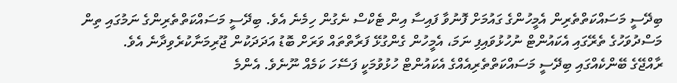ބިދޭސީ މަސައްކަތްތެރިން އެމީހުންގެ ގައުމަށް ފޮނުވާ ފައިސާ އިން ޓެކްސް ނެގުން ހިމެނެ އެވެ. ބިދޭސީ މަސައްކަތްތެރިންގެ ނަމުގައި ތިން މަސްދުވަހުގެ ތެރޭގައި އެކައުންޓް ނުހުޅުވައިފި ނަމަ، އެމީހުން ގެންގުޅޭ ފަރާތްތައް ވަރަށް ބޮޑު އަދަދަކުން ޖޫރިމަނާކުރެވިދާނެ އެވެ.
ރާއްޖޭގެ ބޭންކެއްގައި ބިދޭސީ މަސައްކަތްތެރިއެއްގެ އެކައުންޓް ހުޅުވުމަކީ ފަސޭހަ ކަމެއް ނޫނެވެ. އެންމެ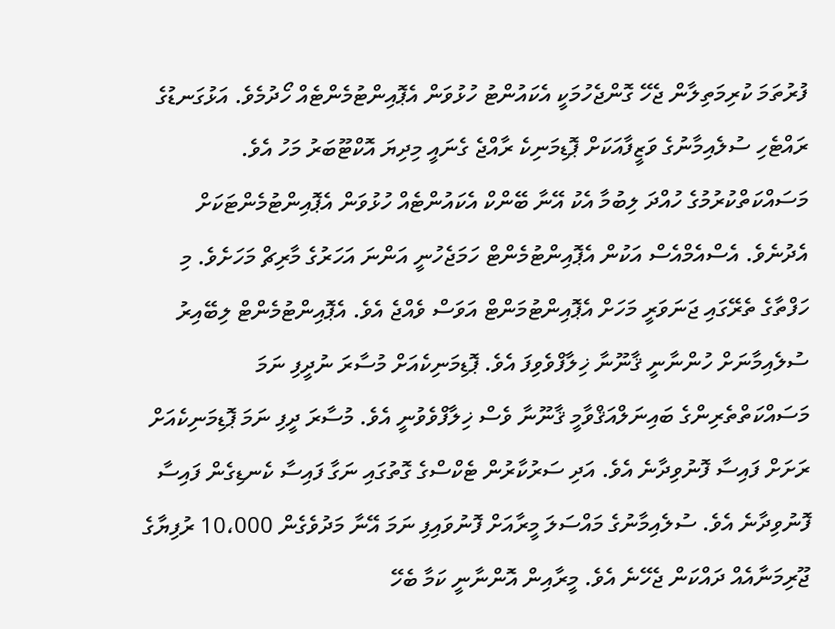ފުރުތަމަ ކުރިމަތިލާން ޖެހޭ ގޮންޖެހުމަކީ އެކައުންޓު ހުޅުވަން އެޕޮއިންޓުމެންޓެއް ހޯދުމެވެ. އަޅުގަނޑުގެ ރައްޓެހި ސުލެއިމާނުގެ ވަޒީފާއަކަށް ޕޮޑިމަނިކެ ރާއްޖެ ގެނައީ މިދިޔަ އޮކްޓޫބަރު މަހު އެވެ. މަސައްކަތްކުރުމުގެ ހުއްދަ ލިބުމާ އެކު އޭނާ ބޭންކް އެކައުންޓެއް ހުޅުވަން އެޕޮއިންޓުމެންޓަކަށް އެދުނެވެ. އެސްއެމްއެސް އަކުން އެޕޮއިންޓުމެންޓް ހަމަޖެހުނީ އަންނަ އަހަރުގެ މާރިޗް މަހަށެވެ. މި ހަފްތާގެ ތެރޭގައި ޖަނަވަރީ މަހަށް އެޕޮއިންޓުމަންޓް އަވަސް ވެއްޖެ އެވެ. އެޕޮއިންޓުމެންޓް ލިބޭއިރު ސުލެއިމާނަށް ހުންނާނީ ޤާނޫނާ ޚިލާފްވެވިފަ އެވެ. ޕޮޑިމަނިކެއަށް މުސާރަ ނުދީފި ނަމަ މަސައްކަތްތެރިންގެ ބައިނަލްއަޤްވާމީ ޤާނޫނާ ވެސް ޚިލާފްވެވުނީ އެވެ. މުސާރަ ދީފި ނަމަ ޕޮޑިމަނިކެއަށް ރަށަށް ފައިސާ ފޮނުވިދާނެ އެވެ. އަދި ސަރުކާރުން ޓެކްސްގެ ގޮތުގައި ނަގާ ފައިސާ ކެނޑިގެން ފައިސާ ފޮނުވިދާނެ އެވެ. ސުލެއިމާނުގެ މައްސަލަ މީރާއަށް ފޮނުވައިފި ނަމަ އޭނާ މަދުވެގެން 10،000 ރުފިޔާގެ ޖޫރިމަނާއެއް ދައްކަން ޖެހޭނެ އެވެ. މީރާއިން އޮންނާނީ ކަމާ ބެހޭ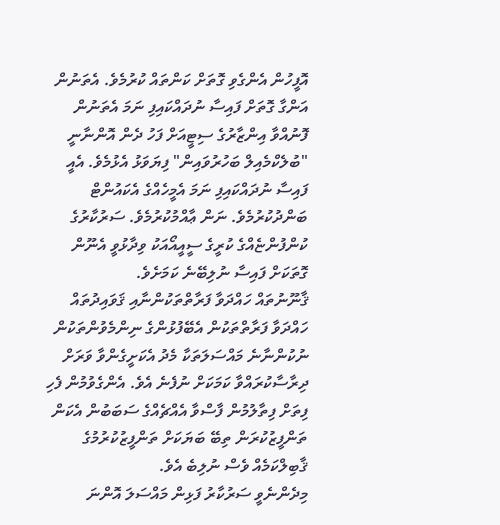އޮފީހުން އެންގެވި ގޮތަށް ކަންތައް ކުރުމެވެ. އެތަނުން އަންގާ ގޮތަށް ފައިސާ ނުދައްކައިފި ނަމަ އެތަނުން ފޮނުއްވާ އިންޒާރުގެ ސިޓީއަށް ފަހު ދެން އޮންނާނީ "ބުލެކްމެއިލް ބަހުރުވައިން" ފިޔަވަޅު އެޅުމެވެ. އެއީ ފައިސާ ނުދައްކައިފި ނަމަ އެމީހެއްގެ އެކައުންޓް ބަންދުކުރުމެވެ. ނަން ޢާއްމުކުރުމެވެ. ސަރުކާރުގެ ކުންފުންޏެއްގެ ކުރީގެ ސީއީއޯއަކު ވިދާޅުވީ އެނޫން ގޮތަކަށް ފައިސާ ނުލިބޭނެ ކަމަށެވެ.
ޤާނޫނުތައް ހައްދަވާ ފަރާތްތަކުންނާއި ޤަވައިދުތައް ހައްދަވާ ފަރާތްތަކުން އެބޭފުޅުންގެ ނިންމެވުންތަކުން ނުކުންނާނެ މައްސަލަތަކާ މެދު އެކަށީގެންވާ ވަރަށް ދިރާސާކުރައްވާ ކަމަކަށް ނުފެނެ އެވެ. އެންގެވުމުން ފެހި ފިތަށް ފިތާލުމުން ފާސްވާ އެއްޗެއްގެ ސަބަބުން އެކަން ތަންފީޒުކުރަން ތިބޭ ބަޔަކަށް ތަންފީޒުކުރުމުގެ ޤާބިލްކަމެއް ވެސް ނުލިބެ އެވެ.
މިދެންނެވީ ސަރުކާރު ފަޅިން މައްސަލަ އޮންނަ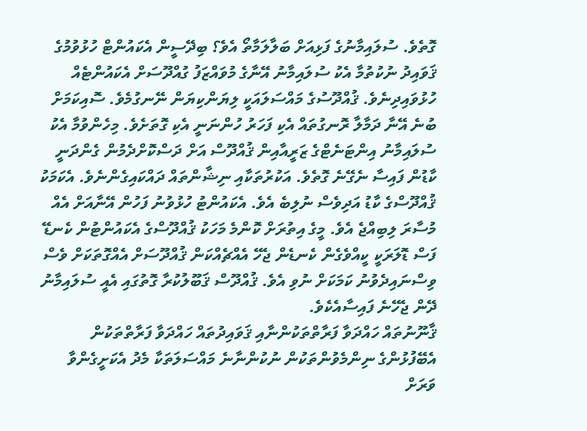ގޮތެވެ. ސުލައިމާނުގެ ފަޅިއަށް ބަލާލަމާތޯ އެވެ؟ ބިދޭސީން އެކައުންޓް ހުޅުވުމުގެ ޤަވައިދު ނުކުތުމާ އެކު ސުލައިމާނު އޭނާގެ މުވައްޒަފު ގުއްދޫސަށް އެކައުންޓެއް ހުޅުވައިދިނެވެ. ޤުއްދޫސުގެ މައްސަލައަކީ ލިޔަންކިޔަން ނޭނގުމެވެ. ސޮއިކަމަށް ބުނެ އޭނާ ދަމާލާ ރޮނގުތައް އެކި ފަހަރު ހުންނަނީ އެކި ގޮތަށެވެ. މިހެންވުމާ އެކު ސުލައިމާނު އިންޓަނެޓްގެ ޒަރީއާއިން ޤުއްދޫސް އަށް ދަސްކޮށްދެމުން ގެންދަނީ ކާޑުން ފައިސާ ނެގޭނެ ގޮތެވެ. އަކުރުތަކާއި ނިޝާންތައް ދައްކައިގެންނެވެ. އެކަމަކު ޤުއްދޫސްގެ ކާޑު އަދިވެސް ނުލިބެ އެވެ. އެކައުންޓު ހުޅުވުނު ފަހުން އޭނާއަށް އެއް މުސާރަ ލިބިއްޖެ އެވެ. މީގެ އިތުރަށް ކޮންމެ މަހަކު ޤުއްދޫސްގެ އެކައުންޓުން ކެނޑޭ ފަސް ޑޮލަރަކީ ކީއްވެގެން ކެނޑެން ޖެހޭ އެއްޗެއްކަން ޤުއްދޫސަށް އެއްގޮތަކަށް ވެސް ވިސްނައިދެވުނު ކަމަކަށް ނުވި އެވެ. ޤުއްދޫސް ޤަބޫލުކުރާ ގޮތުގައި އެއީ ސުލައިމާނު ދޭން ޖެހޭނެ ފައިސާއެކެވެ.
ޤާނޫނުތައް ހައްދަވާ ފަރާތްތަކުންނާއި ޤަވައިދުތައް ހައްދަވާ ފަރާތްތަކުން އެބޭފުޅުންގެ ނިންމެވުންތަކުން ނުކުންނާނެ މައްސަލަތަކާ މެދު އެކަށީގެންވާ ވަރަށް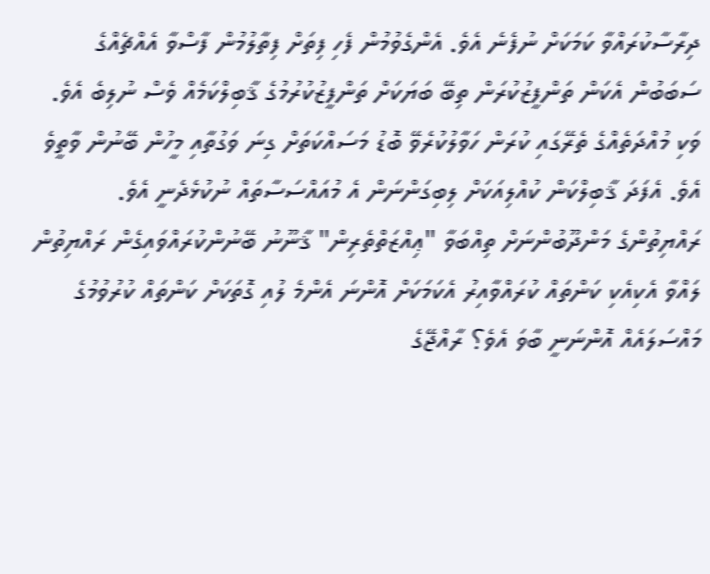ދިރާސާކުރައްވާ ކަމަކަށް ނުފެނެ އެވެ. އެންގެވުމުން ފެހި ފިތަށް ފިތާލުމުން ފާސްވާ އެއްޗެއްގެ ސަބަބުން އެކަން ތަންފީޒުކުރަން ތިބޭ ބަޔަކަށް ތަންފީޒުކުރުމުގެ ޤާބިލްކަމެއް ވެސް ނުލިބެ އެވެ. ވަކި މުއްދަތެއްގެ ތެރޭގައި ކުރަން ހަވާލުކުރެވޭ ބޮޑު މަސައްކަތަށް ގިނަ ވަގުތާއި މީހުން ބޭނުން ވާތީވެ އެވެ. އެފަދަ ޤާބިލްކަން ކުއްލިއަކަށް ލިބިގަންނަން އެ މުއައްސަސާތައް ނުކުޅެދެނީ އެވެ.
ރައްޔިތުންގެ މަންދޫބުންނަށް ތިއްބަވާ "ޢިއްޒަތްތެރިން" ޤާނޫނު ބޭނުންކުރައްވައިގެން ރައްޔިތުން ލައްވާ އެކިއެކި ކަންތައް ކުރައްވާއިރު އެކަމަކަށް އޮންނަ އެންމެ ލުއި ގޮތަކަށް ކަންތައް ކުރުވުމުގެ މައްސަލައެއް އޮންނަނީ ބާވަ އެވެ؟ ރާއްޖޭގެ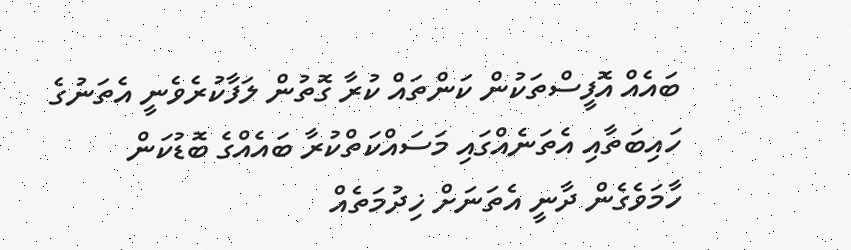ބައެއް އޮފީސްތަކުން ކަންތައް ކުރާ ގޮތުން ލަފާކުރެވެނީ އެތަނުގެ ހައިބަތާއި އެތަނެއްގައި މަސައްކަތްކުރާ ބައެއްގެ ބޮޑުކަން ހާމަވެގެން ދާނީ އެތަނަށް ޚިދުމަތެއް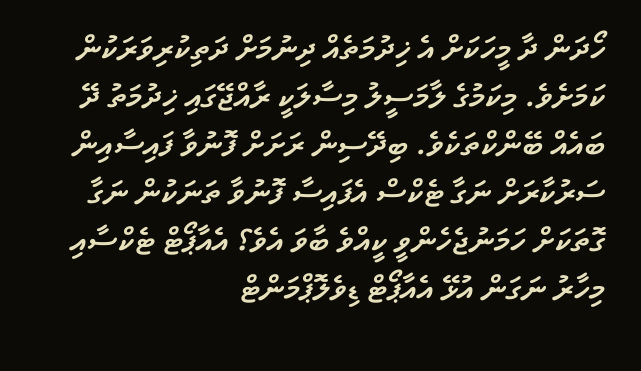ހޯދަން ދާ މީހަކަށް އެ ޚިދުމަތެއް ދިނުމަށް ދަތިކުރިވަރަކުން ކަމަށެވެ. މިކަމުގެ ލާމަސީލު މިސާލަކީ ރާއްޖޭގައި ޚިދުމަތު ދޭ ބައެއް ބޭންކްތަކެވެ. ބިދޭސިން ރަށަށް ފޮނުވާ ފައިސާއިން ސަރުކާރަށް ނަގާ ޓެކްސް އެފައިސާ ފޮނުވާ ތަނަކުން ނަގާ ގޮތަކަށް ހަމަނުޖެހެންވީ ކީއްވެ ބާވަ އެވެ؟ އެއާޕޯޓް ޓެކްސާއި މިހާރު ނަގަން އުޅޭ އެއާޕޯޓް ޑިވެލޮޕްމަންޓް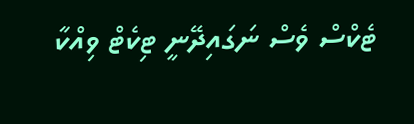ޓެކްސް ވެސް ނަގައިދޭނީ ޓިކެޓް ވިއްކާ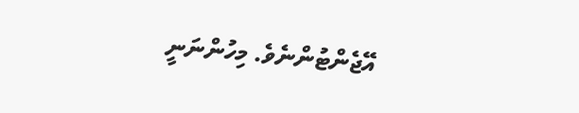އޭޖެންޓުންނެވެ. މިހުންނަނީ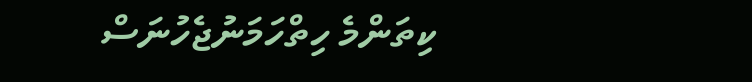ކިތަންމެ ހިތްހަމަނުޖެހުނަސް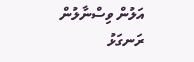އަލުން ވިސްނާލުން ރަނގަޅު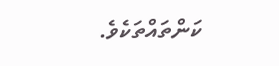ކަންތައްތަކެވެ.